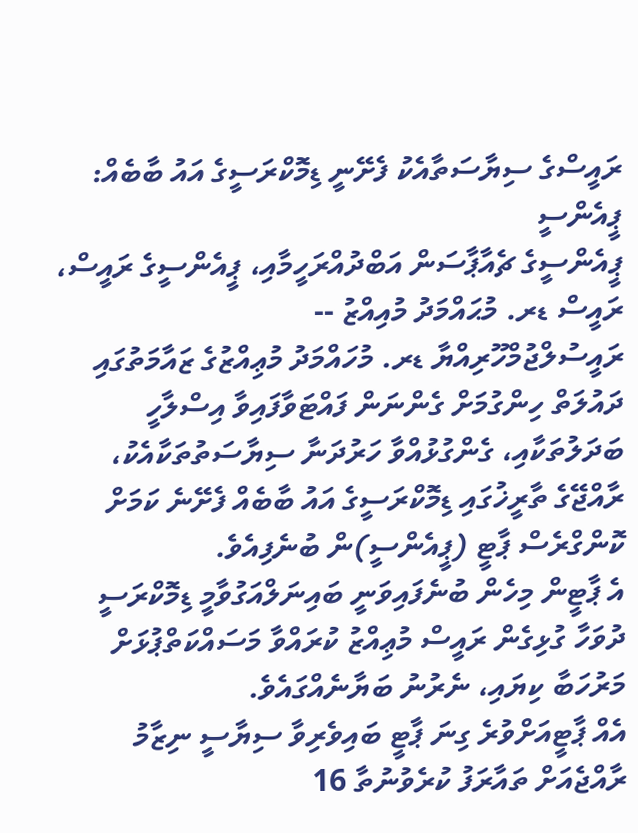ރައީސްގެ ސިޔާސަތާއެކު ފެށޭނީ ޑިމޮކްރަސީގެ އައު ބާބެއް: ޕީއެންސީ
ޕީއެންސީގެ ޗެއާޕާސަން އަބްދުއްރަހީމާއި، ޕީއެންސީގެ ރައީސް، ރައީސް ޑރ. މުޙައްމަދު މުއިއްޒު --
ރައީސުލްޖުމްހޫރިއްޔާ ޑރ. މުހައްމަދު މުޢިއްޒުގެ ޒައާމަތުގައި ދައުލަތް ހިންގުމަށް ގެންނަން ފައްޓަވާފައިވާ އިސްލާހީ ބަދަލުތަކާއި، ގެންގުޅުއްވާ ހަރުދަނާ ސިޔާސަތުތަކާއެކު، ރާއްޖޭގެ ތާރީޚުގައި ޑިމޮކްރަސީގެ އައު ބާބެއް ފެށޭނެ ކަމަށް ކޮންގްރެސް ޕާޓީ (ޕީއެންސީ)ން ބުނެފިއެވެ.
އެ ޕާޓީން މިހެން ބުނެފައިވަނީ ބައިނަލްއަގުވާމީ ޑިމޮކްރަސީ ދުވަހާ ގުޅިގެން ރައީސް މުޢިއްޒު ކުރައްވާ މަސައްކަތްޕުޅަށް މަރުހަބާ ކިޔައި، ނެރުނު ބަޔާނެއްގައެވެ.
އެއް ޕާޓީއަށްވުރެ ގިނަ ޕާޓީ ބައިވެރިވާ ސިޔާސީ ނިޒާމު ރާއްޖެއަށް ތައާރަފު ކުރެވުނުތާ 16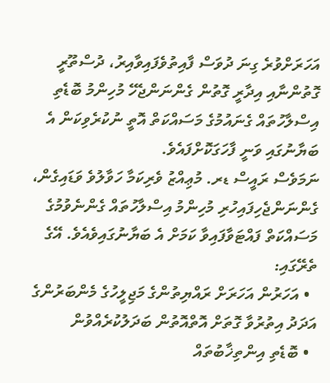އަހަރަށްވުރެ ގިނަ ދުވަސް ފާއިތުވެފައިވާއިރު، ދުސްތޫރީ ގޮތުންނާއި އިދާރީ ގޮތުން ގެންނަންޖެހޭ މުހިންމު ބޮޑެތި އިސްލާހުތައް ގެނައުމުގެ މަސައްކަތް އޮތީ ނުކުރެވިކަން އެ ބަޔާނުގައި ވަނީ ފާހަގަކޮށްފައެވެ.
ނަމަވެސް ރައީސް ޑރ. މުޢިއްޒު ވެރިކަމާ ހަވާލުވެ ވަޑައިގެން، ގެންނަންޖެހިފައިހުރި މުހިންމު އިސްލާހުތައް ގެންނެވުމުގެ މަސައްކަތް ފައްޓަވާފައިވާ ކަމަށް އެ ބަޔާނުގައިވެއެވެ. އޭގެ ތެރޭގައި:
  • އަހަރުން އަހަރަށް ރައްޔިތުންގެ މަޖިލީހުގެ މެންބަރުންގެ އަދަދު އިތުރުވާ ގޮތަށް އޮތްއޮތުން ބަދަލުކުރެއްވުން
  • ބޮޑެތި އިންތިޚާބުތައް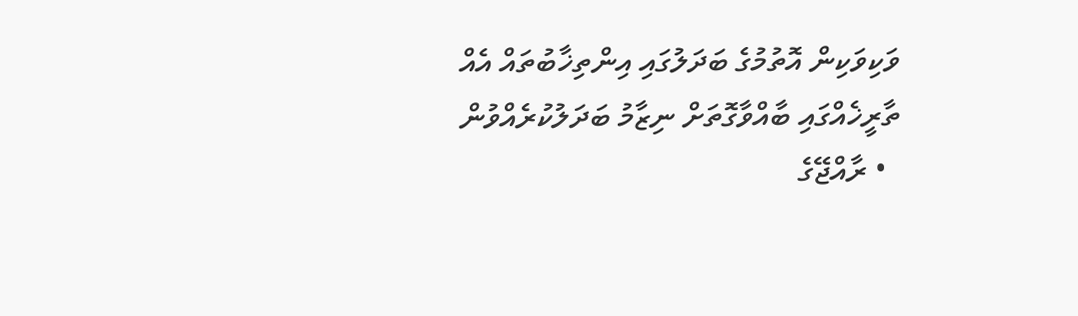ވަކިވަކިން އޮތުމުގެ ބަދަލުގައި އިންތިޚާބުތައް އެއް ތާރީޚެއްގައި ބާއްވާގޮތަށް ނިޒާމު ބަދަލުކުރެއްވުން
  • ރާއްޖޭގެ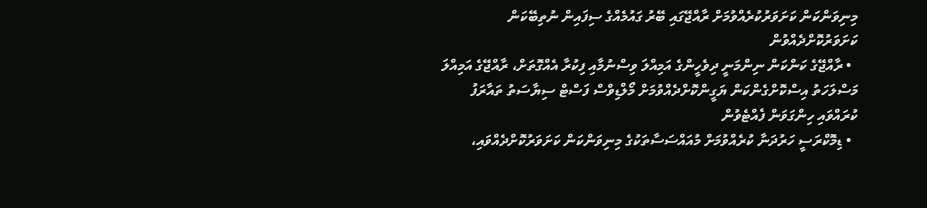މިނިވަންކަން ކަށަވަރުކުރެއްވުމަށް ރާއްޖޭގައި ބޭރު ގައުމެއްގެ ސިފައިން ނުތިބޭކަން ކަށަވަރުކޮށްދެއްވުން
  • ރާއްޖޭގެ ކަންކަން ނިންމަނީ ދިވެހީންގެ އަމިއްލަ ވިސްނުމާއި ފިކުރާ އެއްގޮތަށް، ރާއްޖޭގެ އަމިއްލަ މަސްލަހަތު އިސްކޮށްގެންކަން ޔަގީންކޮށްދެއްވުމަށް މޯލްޑިވްސް ފަސްޓް ސިޔާސަތު ތައާރަފު ކުރައްވައި ހިންގަވަން ފެއްޓެވުން
  • ޑިމޮކްރަސީ ހަރުދަނާ ކުރެއްވުމަށް މުއައްސަސާތަކުގެ މިނިވަންކަން ކަށަވަރުކޮށްދެއްވައި،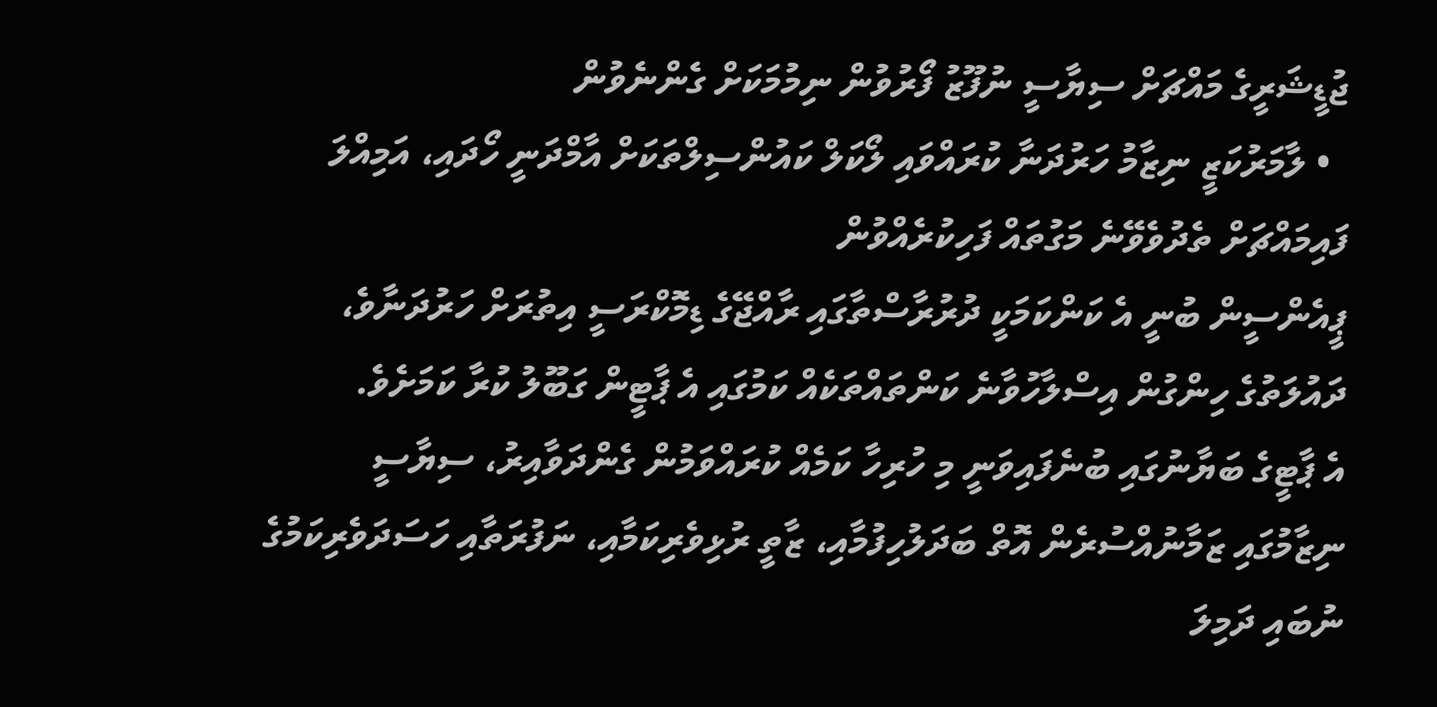ޖުޑީޝަރީގެ މައްޗަށް ސިޔާސީ ނުފޫޒު ފޯރުވުން ނިމުމަކަށް ގެންނެވުން
  • ލާމަރުކަޒީ ނިޒާމު ހަރުދަނާ ކުރައްވައި ލޯކަލް ކައުންސިލްތަކަށް އާމްދަނީ ހޯދައި، އަމިއްލަ ފައިމައްޗަށް ތެދުވެވޭނެ މަގުތައް ފަހިކުރެއްވުން
ޕީއެންސީން ބުނީ އެ ކަންކަމަކީ ދުރުރާސްތާގައި ރާއްޖޭގެ ޑިމޮކްރަސީ އިތުރަށް ހަރުދަނާވެ، ދައުލަތުގެ ހިންގުން އިސްލާހުވާނެ ކަންތައްތަކެއް ކަމުގައި އެ ޕާޓީން ގަބޫލު ކުރާ ކަމަށެވެ.
އެ ޕާޓީގެ ބަޔާނުގައި ބުނެފައިވަނީ މި ހުރިހާ ކަމެއް ކުރައްވަމުން ގެންދަވާއިރު، ސިޔާސީ ނިޒާމުގައި ޒަމާނުއްސުރެން އޮތް ބަދަލުހިފުމާއި، ޒާތީ ރުޅިވެރިކަމާއި، ނަފުރަތާއި ހަސަދަވެރިކަމުގެ ނުބައި ދަމިލަ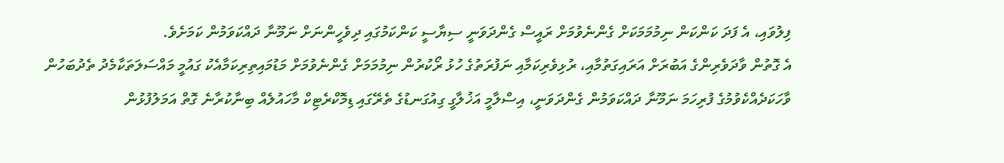ފިލުވައި، އެ ފަދަ ކަންކަން ނިމުމަމަކަށް ގެންނެވުމަށް ރައީސް ގެންދަވަނީ ސިޔާސީ ކަންކަމުގައި ދިވެހީންނަށް ނަމޫނާ ދައްކަވަމުން ކަމަށެވެ.
އެ ގޮތުން ވާދަވެރިންގެ އަބުރަށް އަރައިގަތުމާއި، ރުޅިވެރިކަމާއި ނަފުރަތުގެ ހުޅު ރޯކުރުން ނިމުމަމަށް ގެންނެވުމަށް މަޑުމައިތިރިކަމާއެކު ގައުމީ މައްސަލަތަކާމެދު ތެދުބަހުން ވާހަކަދެއްކެވުމުގެ ފުރިހަމަ ނަމޫނާ ދައްކަވަމުން ގެންދަވަނީ، އިސްލާމީ އަޚުލާގީ ގިއުގަނޑުގެ ތެރޭގައި ޑިމޮކްރެޓިކް މާހައުލެއް ބިނާކުރާނެ ގޮތް އަމަލުފުޅުން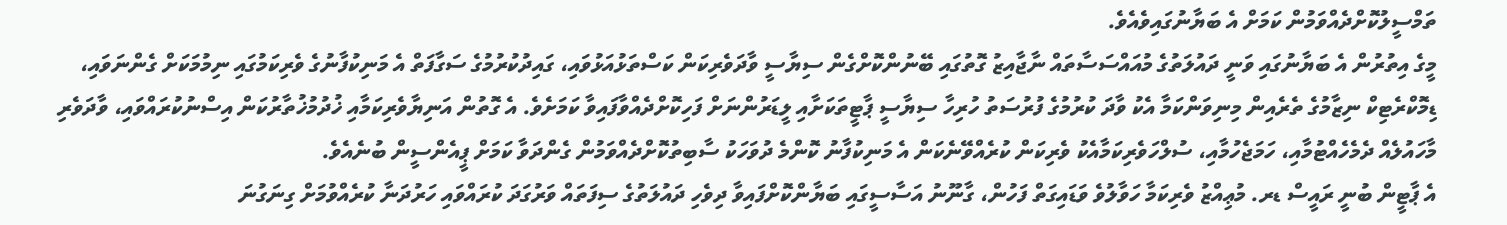ތަމްސީލުކޮށްދެއްވަމުން ކަމަށް އެ ބަޔާނުގައިވެއެވެ.
މީގެ އިތުރުން އެ ބަޔާނުގައި ވަނީ ދައުލަތުގެ މުއައްސަސާތައް ނާޖާއިޒު ގޮތުގައި ބޭނުންކޮށްގެން ސިޔާސީ ވާދަވެރިކަން ކަސްތަޅުއަޅުވައި، ގައިދުކުރުމުގެ ސަގާފަތް އެ މަނިކުފާނުގެ ވެރިކަމުގައި ނިމުމަކަށް ގެންނަވައި، ޑިމޮކްރެޓިކް ނިޒާމުގެ ތެރެއިން މިނިވަންކަމާ އެކު ވާދަ ކުރުމުގެ ފުރުސަތު ހުރިހާ ސިޔާސީ ޕާޓީތަކަށާއި ލީޑަރުންނަށް ފަހިކޮށްދެއްވާފައިވާ ކަމަށެވެ. އެ ގޮތުން އަނިޔާވެރިކަމާއި ޚުދުމުޚުތާރުކަން އިސްނުކުރައްވައި، ވާދަވެރި މާހައުލެއް ދެމެހެއްޓުމާއި، ހަމަޖެހުމާއި، ސުލްހަވެރިކަމާއެކު ވެރިކަން ކުރެއްވޭނެކަން އެ މަނިކުފާނު ކޮންމެ ދުވަހަކު ސާބިތުކޮށްދެއްވަމުން ގެންދަވާ ކަމަށް ޕީއެންސީން ބުނެއެވެ.
އެ ޕާޓީން ބުނީ ރައީސް ޑރ. މުޢިއްޒު ވެރިކަމާ ހަވާލުވެ ވަޑައިގަތް ފަހުން، ގާނޫނު އަސާސީގައި ބަޔާންކޮށްފައިވާ ދިވެހި ދައުލަތުގެ ސިފަތައް ވަރުގަދަ ކުރައްވައި ހަރުދަނާ ކުރެއްވުމަށް ގިނަގުނަ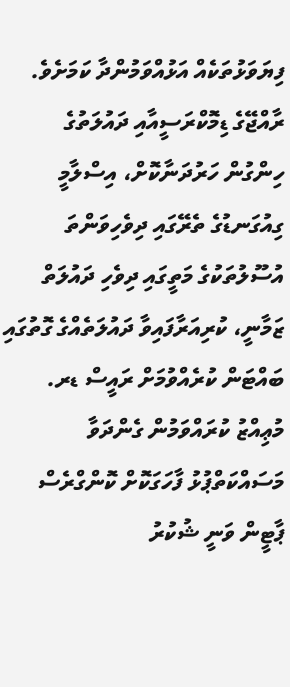ފިޔަވަޅުތަކެއް އަޅުއްވަމުންދާ ކަމަށެވެ.
ރާއްޖޭގެ ޑިމޮކްރަސީއާއި ދައުލަތުގެ ހިންގުން ހަރުދަނާކޮށް، އިސްލާމީ ގިއުގަނޑުގެ ތެރޭގައި ދިވެހިވަންތަ އުސޫލުތަކުގެ މަތީގައި ދިވެހި ދައުލަތް ޒަމާނީ، ކުރިއަރާފައިވާ ދައުލަތެއްގެ ގޮތުގައި ބައްޓަން ކުރެއްވުމަށް ރައީސް ޑރ. މުޢިއްޒު ކުރައްވަމުން ގެންދަވާ މަސައްކަތްޕުޅު ފާހަގަކޮށް ކޮންގްރެސް ޕާޓީން ވަނީ ޝުކުރު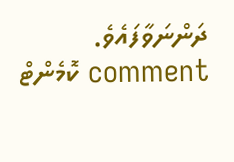ދަންނަވާފައެވެ.
comment ކޮމެންޓް